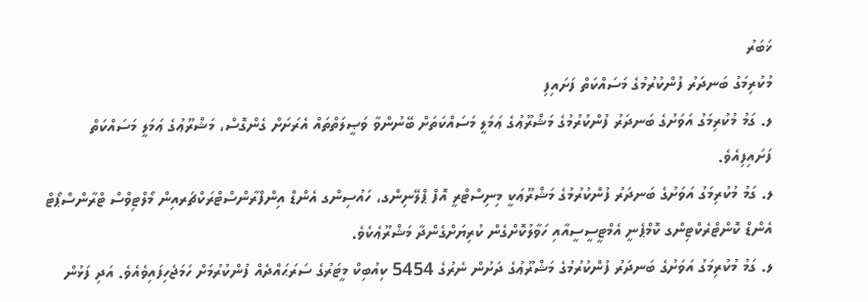ޚަބަރު
މުކުރިމަގު ބަނދަރު ފުންކުރުމުގެ މަސައްކަތް ފަށައިފި
ލ. ގަމު މުކުރިމަގު އަވަށުގެ ބަނދަރު ފުންކުރުމުގެ މަޝްރޫޢުގެ ޢަމަލީ މަސައްކަތަށް ބޭނުންވާ ވަޞީލަތްތައް އެރަށަށް ގެންގޮސް، މަޝްރޫޢުގެ ޢަމަލީ މަސައްކަތް ފަށައިފިއެވެ.
ލ. ގަމު މުކުރިމަގު އަވަށުގެ ބަނދަރު ފުންކުރުމުގެ މަޝްރޫޢަކީ މިނިސްޓްރީ އޮފް ޕްލޭނިންގ، ހައުސިންގ އެންޑް އިންފްރާންސްޓްރަކްޗަރއިން މޯލްޓިވްސް ޓްރާންސްޕޯޓް އެންޑް ކޮންޓްރެކްޓިންގ ކޮމްޕެނީ އެމްޓީސީސީއާއި ހަވާލުކޮށްގެން ކުރިޔަށްގެންދާ މަޝްރޫޢެކެވެ.
ލ. ގަމު މުކުރިމަގު އަވަށުގެ ބަނދަރު ފުންކުރުމުގެ މަޝްރޫޢުގެ ދަށުން ނެރުގެ 5454 ކިއުބިކް މީޓަރުގެ ސަރަޙައްދެއް ފުންކުރުމަށް ހަމަޖެހިފައިވެއެވެ. އަދި ފަޅުން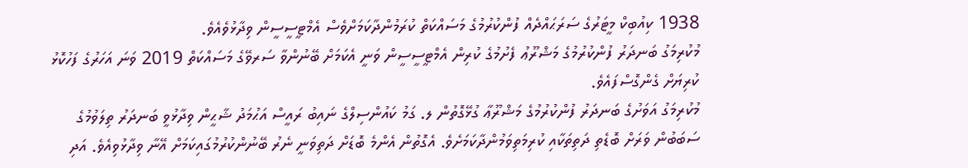1938 ކިއުބިކް މީޓަރުގެ ސަރަޙައްދެއް ފުންކުރުމުގެ މަސައްކަތް ކުރަމުންދާކަމަށްވެސް އެމްޓީސީސީން ވިދާޅުވެއެވެ.
މުކުރިމަގު ބަނދަރު ފުންކުރުމުގެ މަޝްރޫޢު ފެށުމުގެ ކުރިން އެމްޓީސީސީން ވަނީ އެކަމަށް ބޭނުންވާ ސަރވޭގެ މަސައްކަތް 2019 ވަނަ އަހަރުގެ ފަހުކޮޅު ކުރިޔަށް ގެންގޮސްފައެވެ.
މުކުރިމަގު އަވަށުގެ ބަނދަރު ފުންކުރުމުގެ މަޝްރޫޢާ ގުޅޭގޮތުން ލ. ގަމު ކައުންސިލްގެ ނައިބު ރައީސް އަޙުމަދު ޝާޙީން ވިދާޅުވީ ބަނދަރު ތިލަވުމުގެ ސަބަބުން ވަރަށް ބޮޑެތި ދަތިތަކާއި ކުރިމަތިވަމުންދާކަމަށެވެ. އެގޮތުން އެންމެ ބޮޑަށް ދަތިވަނީ ނެރު ބޭނުންކުރުމުގައިކަމަށް އޭނާ ވިދާޅުވިއެވެ. އަދި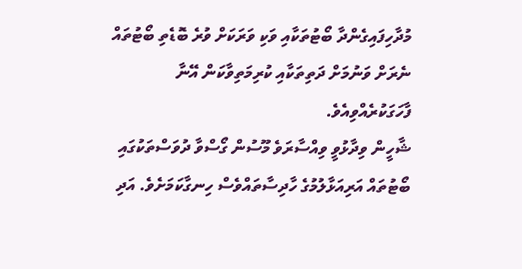މުދާހިފައިގެންދާ ބޯޓުތަކާއި ވަކި ވަރަކަށް ވުރެ ބޮޑެތި ބޯޓުތައް ނެރަށް ވަނުމަށް ދަތިތަކާއި ކުރިމަތިވާކަން އޭނާ ފާހަގަކުރެއްވިއެވެ.
ޝާހީން ވިދާޅުވީ ވިއްސާރަވެ މޫސުން ގޯސްވާ ދުވަސްތަކުގައި ބޯޓުތައް އަރިއަޅާލުމުގެ ހާދިސާތައްވެސް ހިނގާކަމަށެވެ. އަދި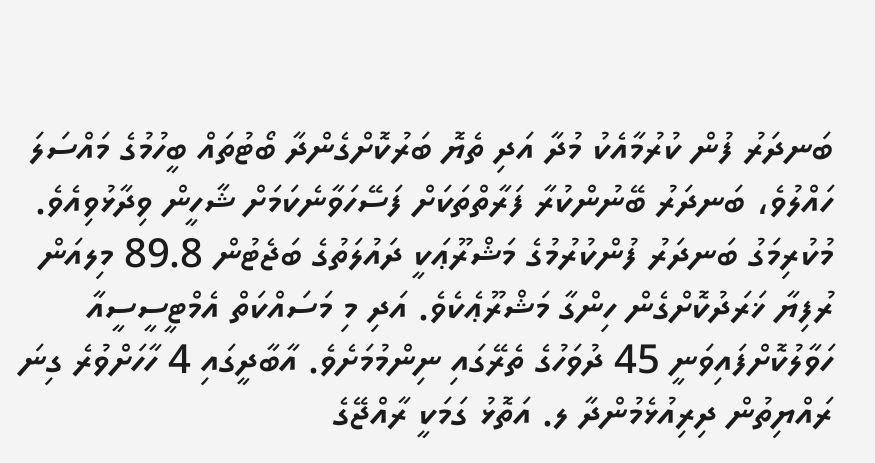ބަނދަރު ފުން ކުރުމާއެކު މުދާ އަދި ތެޔޮ ބަރުކޮށްގެންދާ ބޯޓުތައް ބީހުމުގެ މައްސަލަ ހައްލުވެ، ބަނދަރު ބޭނުންކުރާ ފަރާތްތަކަށް ފަސޭހަވާނެކަމަށް ޝާހީން ވިދާޅުވިއެވެ.
މުކުރިމަގު ބަނދަރު ފުންކުރުމުގެ މަޝްރޫޢަކީ ދައުލަތުގެ ބަޖެޓުން 89.8 މިލއަން ރުފިޔާ ޚަރަދުކޮށްގެން ހިންގާ މަޝްރޫޢެކެވެ. އަދި މި މަސައްކަތް އެމްޓީސީސީއާ ހަވާލުކޮށްފައިވަނީ 45 ދުވަހުގެ ތެރޭގައި ނިންމުމަށެވެ. އާބާދީގައި 4 ހާހަށްވުރެ ގިނަ ރައްޔިތުން ދިރިއުޅެމުންދާ ލ. އަތޮޅު ގަމަކީ ރާއްޖޭގެ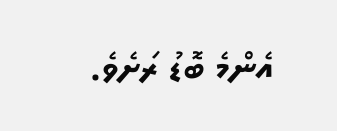އެންމެ ބޮޑު ރަށެވެ.